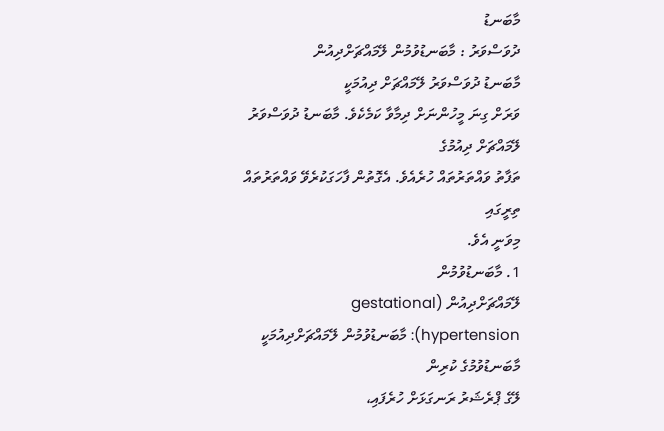މާބަނޑު
ދުވަސްވަރު : މާބަނޑުވުމުން ލޭމައްޗަށްދިއުން
މާބަނޑު ދުވަސްވަރު ލޭމައްޗަށް ދިއުމަކީ
ވަރަށް ގިނަ މީހުންނަށް ދިމާވާ ކަމެކެވެ. މާބަނޑު ދުވަސްވަރު ލޭމައްޗަށް ދިއުމުގެ
ތަފާތު ވައްތަރުތައް ހުރެއެވެ. އެގޮތުން ފާހަގަކުރެވޭ ވައްތަރުތައް ތިރީގައި
މިވަނީ އެވެ.
1. މާބަނޑުވުމުން
ލޭމައްޗަށްދިއުން (gestational
hypertension): މާބަނޑުވުމުން ލޭމައްޗަށްދިއުމަކީ މާބަނޑުވުމުގެ ކުރިން
ލޭގެ ޕްރެޝަރު ރަނގަޅަށް ހުރެފައި،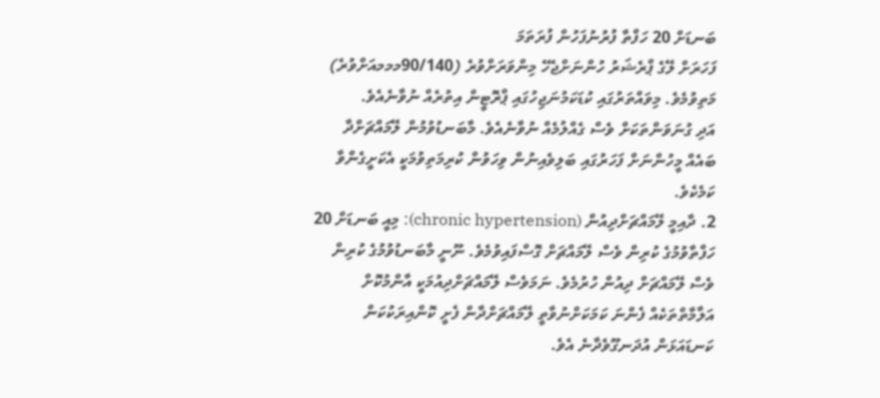ބަނޑަށް 20 ހަފްތާ ފުރުނުފަހުން ފުރަތަމަ
ފަހަރަށް ލޭގެ ޕްރެޝަރު ހުންނަށްޖެހޭ މިންވަރަށްވުރެ (90/140މމމއަށްވުރެ)
މަތިވުމެވެ. މިވައްތަރުގައި ކުޑަކަމުނަޖިހުގައި ޕްރޮޓީން އިތުރެއް ނުވާނެއެވެ.
އަދި ގުނަވަންތަކަށް ވެސް ގެއްލުމެއް ނުވާނެއެވެ. މާބަނޑުވުމުން ލޭމައްޗަށްދާ
ބައެއް މީހުންނަށް ފަހަރުގައި ބަލިވެއިނުން ވިހަވުން ކުރިމަތިވުމަކީ އެކަށީގެންވާ
ކަމެކެވެ.
2. ދާއިމީ ލޭމައްޗަށްދިއުން (chronic hypertension): މިއީ ބަނޑަށް 20
ހަފްތާވުމުގެ ކުރިން ވެސް ލޭމައްޗަށް ގޮސްފައިވުމެވެ. ނޫނީ މާބަނޑުވުމުގެ ކުރިން
ވެސް ލޭމައްޗަށް ދިއުން ހުރުމެވެ. ނަމަވެސް ލޭމައްޗަށްދިއުމަކީ އާންމުކޮށް
އަލާމާތްތަކެއް ފެންނަ ކަމަކަށްނުވާތީ ލޭމައްޗަށްދާން ފެށީ ކޮންއިރަކުކަން
ކަނޑައަޅަން އުދަނގޫވެދާނެ އެވެ.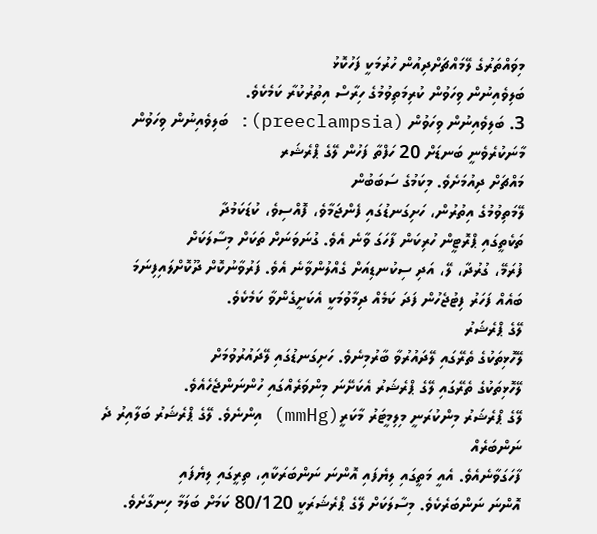މިވައްތަރުގެ ލޭމައްޗަށްދިއުން ހުރުމަކީ ފަހުކޮޅު
ބަލިވެއިނުން ވިހަވުން ކުރިމަތިވުމުގެ ހިރާސް އިތުރުކުރާ ކަމެކެވެ.
3. ބަލިވެއިނުން ވިހަވުން (preeclampsia): ބަލިވެއިނުން ވިހަވުން
މާނަކުރެވެނީ ބަނޑަށް 20 ހަފްތާ ފަހުން ލޭގެ ޕްރެޝަރ
މައްޗަށް ދިއުމަށެވެ. މިކަމުގެ ސަބަބުން
ލޭމަތިވުމުގެ އިތުރުން، ހަށިގަނޑުގައި ފެންޖަމާވެ، ފޮއްސިވެ، ކުޑަކަމުދާ
ތަކެތީގައި ޕްރޮޓީން ހުރިކަން ފާހަގަ ވާނެ އެވެ. ގުނަވަނަށް ތަކަށް މިސާލަކަށް
ފުރަމޭ، ގުރުދާ، ލޭ، އަދި ސިކުނޑިއަށް ގެއްލުންވާނެ އެވެ. ފަރުވާނުކޮށް ދޫކޮށްލައިފިނަމަ
ބައެއް ފަހަރު ފިޓުޖެހުން ފަދަ ކަމެއް ދިމާވުމަކީ އެކަށީގެންވާ ކަމެކެވެ.
ލޭގެ ޕްރެޝަރު
ލޭހޮޅިތަކުގެ ތެރޭގައި ލޭދައުރުވާ ބާރުމިނެވެ. ހަށިގަނޑުގައި ލޭދައުރުވުމަށް
ލޭހޮޅިތަކުގެ ތެރޭގައި ލޭގެ ޕްރެޝަރު އެކަށޭނަ މިންވަރެއްގައި ހުންނަންޖެހެއެވެ.
ލޭގެ ޕްރެޝަރު މިންކުރަނީ މިލިމީޓަރު މާކަރީ(mmHg) އިންނެވެ. ލޭގެ ޕްރެޝަރު ބަލާއިރު ދެ ނަންބަރެއް
ފާހަގަވާނެއެވެ. އެއީ މަތީގައި ލިޔެފައި އޮންނަ ނަންބަރަކާއި، ތިރީގައި ލިޔެފައި
އޮންނަ ނަންބަރެކެވެ. މިސާލަކަށް ލޭގެ ޕްރެޝަރަކީ 80/120 ކަމަށް ބަލަމާ ހިނގާށެވެ.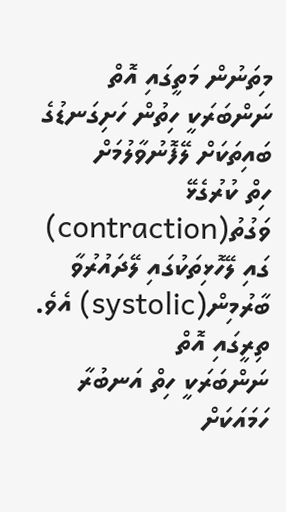މިތަނުން މަތީގައި އޮތް ނަންބަރަކީ ހިތުން ހަށިގަނޑުގެ ބައިތަކަށް ލޭފޮނުވާލުމަށް
ހިތް ކުރުގެޅޭ ވަގުތު(contraction) ގައި ލޭހޮޅިތަކުގައި ލޭދައުރުވާ ބާރުމިން(systolic) އެވެ. ތިރީގައި އޮތް
ނަންބަރަކީ ހިތް އަނބުރާ ހަމައަކަށް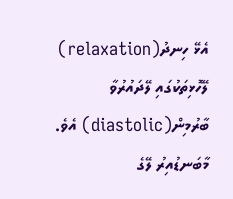އެޅޭ ހިނދު(relaxation) ލޭހޮޅިތަކުގައި ލޭދައުރުވާ ބާރުމިން(diastolic) އެވެ.
މާބަނޑުއިރު ލޭގެ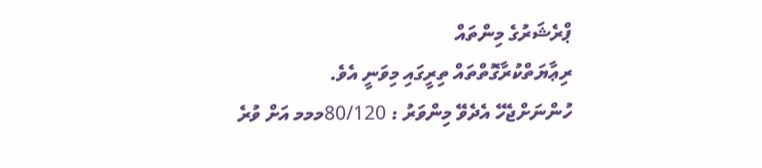ޕްރެޝަރުގެ މިންތައް
ރިޢާޔަތްކުރާގޮތްތައް ތިރީގައި މިވަނީ އެވެ.
ހުންނަށްޖެހޭ އެދެވޭ މިންވަރު : 80/120މމމ އަށް ވުރެ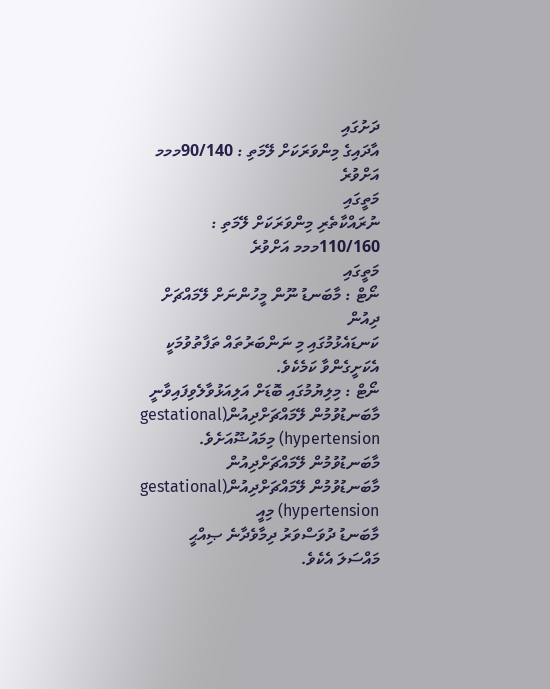ދަށުގައި
އާދައިގެ މިންވަރަކަށް ލޭމަތި : 90/140މމމ އަށްވުރެ
މަތީގައި
ނުރައްކާތެރި މިންވަރަކަށް ލޭމަތި : 110/160މމމ އަށްވުރެ
މަތީގައި
ނޯޓް : މާބަނޑު ނޫން މީހުންނަށް ލޭމައްޗަށް ދިއުން
ކަނޑައެޅުމުގައި މި ނަންބަރުތައް ތަފާތުވުމަކީ އެކަށީގެންވާ ކަމެކެވެ.
ނޯޓް : މިލިޔުމުގައި ބޮޑަށް އަލިއަޅުވާލެވިފައިވާނީ
މާބަނޑުވުމުން ލޭމައްޗަށްދިއުން(gestational hypertension) މިމައުޟޫއަށެވެ.
މާބަނޑުވުމުން ލޭމައްޗަށްދިއުން
މާބަނޑުވުމުން ލޭމައްޗަށްދިއުން(gestational hypertension) މިއީ
މާބަނޑު ދުވަސްވަރު ދިމާވެދާނެ ޞިއްޙީ
މައްސަލަ އެކެވެ.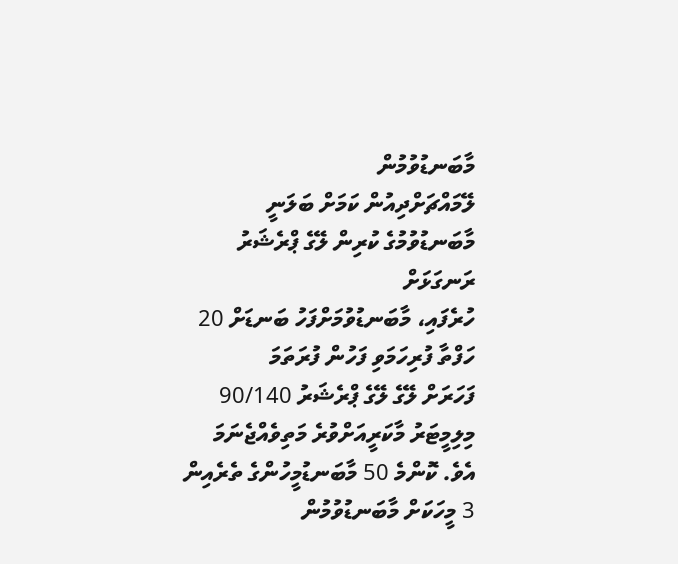މާބަނޑުވުމުން
ލޭމައްޗަށްދިއުން ކަމަށް ބަލަނީ މާބަނޑުވުމުގެ ކުރިން ލޭގެ ޕްރެޝަރު ރަނގަޅަށް
ހުރެފައި، މާބަނޑުވުމަށްފަހު ބަނޑަށް 20 ހަފްތާ ފުރިހަމަވި ފަހުން ފުރަތަމަ
ފަހަރަށް ލޭގެ ލޭގެ ޕްރެޝަރު 90/140 މިލިމީޓަރު މާކަރީއަށްވުރެ މަތިވެއްޖެނަމަ
އެވެ. ކޮންމެ 50 މާބަނޑުމީހުންގެ ތެރެއިން 3 މީހަކަށް މާބަނޑުވުމުން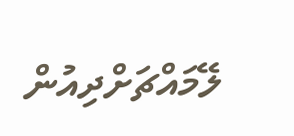ލޭމައްޗަށްދިއުން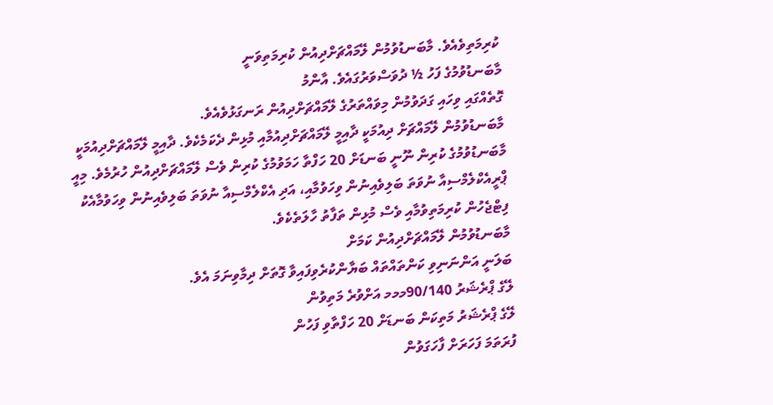ކުރިމަތިވެއެވެ. މާބަނޑުވުމުން ލޭމައްޗަށްދިއުން ކުރިމަތިވަނީ
މާބަނޑުވުމުގެ ފަހު ½ ދުވަސްވަރުގައެވެ. އާންމު
ގޮތެއްގައި ވިހައި ގަދަވުމުން މިވައްތަރުގެ ލޭމައްޗަށްދިއުން ރަނގަޅުވެއެވެ.
މާބަނޑުވުމުން ލޭމައްޗަށް ދިއުމަކީ ދާއިމީ ލޭމައްޗަށްދިއުމާއި މުޅިން ދެކަމެކެވެ. ދާއިމީ ލޭމައްޗަށްދިއުމަކީ މާބަނޑުވުމުގެ ކުރިން ނޫނީ ބަނޑަށް 20 ހަފްތާ ހަމަވުމުގެ ކުރިން ވެސް ލޭމައްޗަށްދިއުން ހުރުމެވެ. މިއީ ޕްރީއެކްލެމްސިއާ ނުވަތަ ބަލިވެއިނުން ވިހަވުމާއި، އަދި އެކްލެމްސިއާ ނުވަތަ ބަލިވެއިނުން ވިހަވުމާއެކު ފިޓްޖެހުން ކުރިމަތިވުމާއި ވެސް މުޅިން ތަފާތު ހާލަތެކެވެ.
މާބަނޑުވުމުން ލޭމައްޗަށްދިއުން ކަމަށް
ބަލަނީ އަންނަނިވި ކަންތައްތައް ބަޔާންކުރެވިފައިވާ ގޮތަށް ދިމާވިނަމަ އެވެ.
ލޭގެ ޕްރެޝަރު 90/140މމމ އަށްވުރެ މަތިވުން
ލޭގެ ޕްރެޝަރު މަތިކަން ބަނޑަށް 20 ހަފްތާވި ފަހުން
ފުރަތަމަ ފަހަރަށް ފާހަގަވުން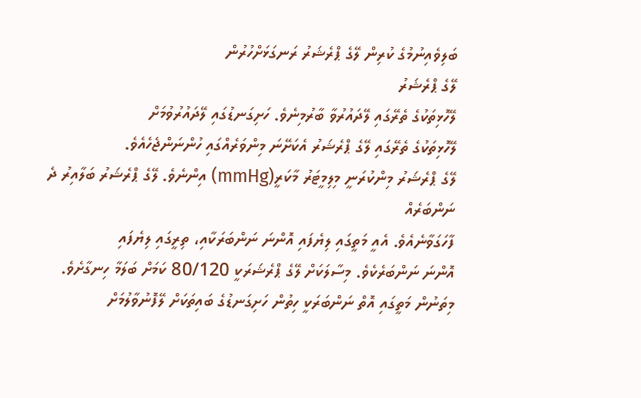ބަލިވެއިނުމުގެ ކުރިން ލޭގެ ޕްރެޝަރު ރަނގަޅަށްހުރުން
ލޭގެ ޕްރެޝަރު
ލޭހޮޅިތަކުގެ ތެރޭގައި ލޭދައުރުވާ ބާރުމިނެވެ. ހަށިގަނޑުގައި ލޭދައުރުވުމަށް
ލޭހޮޅިތަކުގެ ތެރޭގައި ލޭގެ ޕްރެޝަރު އެކަށޭނަ މިންވަރެއްގައި ހުންނަންޖެހެއެވެ.
ލޭގެ ޕްރެޝަރު މިންކުރަނީ މިލިމީޓަރު މާކަރީ(mmHg) އިންނެވެ. ލޭގެ ޕްރެޝަރު ބަލާއިރު ދެ ނަންބަރެއް
ފާހަގަވާނެއެވެ. އެއީ މަތީގައި ލިޔެފައި އޮންނަ ނަންބަރަކާއި، ތިރީގައި ލިޔެފައި
އޮންނަ ނަންބަރެކެވެ. މިސާލަކަށް ލޭގެ ޕްރެޝަރަކީ 80/120 ކަމަށް ބަލަމާ ހިނގާށެވެ.
މިތަނުން މަތީގައި އޮތް ނަންބަރަކީ ހިތުން ހަށިގަނޑުގެ ބައިތަކަށް ލޭފޮނުވާލުމަށް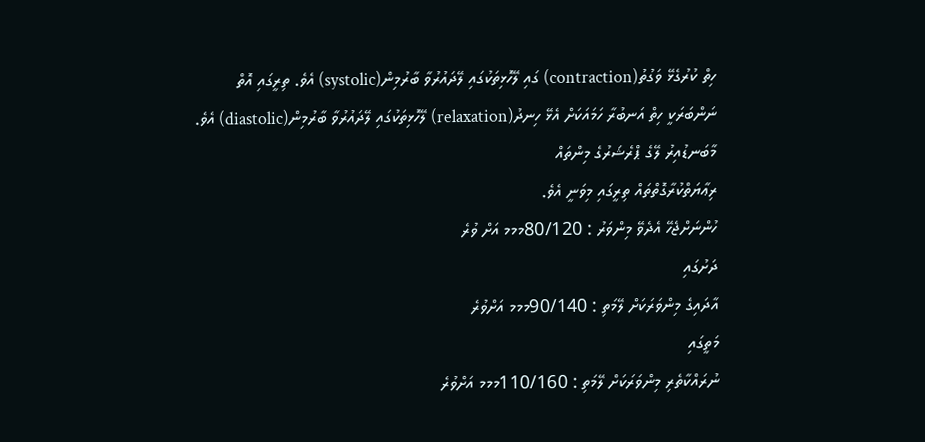ހިތް ކުރުގެޅޭ ވަގުތު(contraction) ގައި ލޭހޮޅިތަކުގައި ލޭދައުރުވާ ބާރުމިން(systolic) އެވެ. ތިރީގައި އޮތް
ނަންބަރަކީ ހިތް އަނބުރާ ހަމައަކަށް އެޅޭ ހިނދު(relaxation) ލޭހޮޅިތަކުގައި ލޭދައުރުވާ ބާރުމިން(diastolic) އެވެ.
މާބަނޑުއިރު ލޭގެ ޕްރެޝަރުގެ މިންތައް
ރިޢާޔަތްކުރާގޮތްތައް ތިރީގައި މިވަނީ އެވެ.
ހުންނަށްޖެހޭ އެދެވޭ މިންވަރު : 80/120މމމ އަށް ވުރެ
ދަށުގައި
އާދައިގެ މިންވަރަކަށް ލޭމަތި : 90/140މމމ އަށްވުރެ
މަތީގައި
ނުރައްކާތެރި މިންވަރަކަށް ލޭމަތި : 110/160މމމ އަށްވުރެ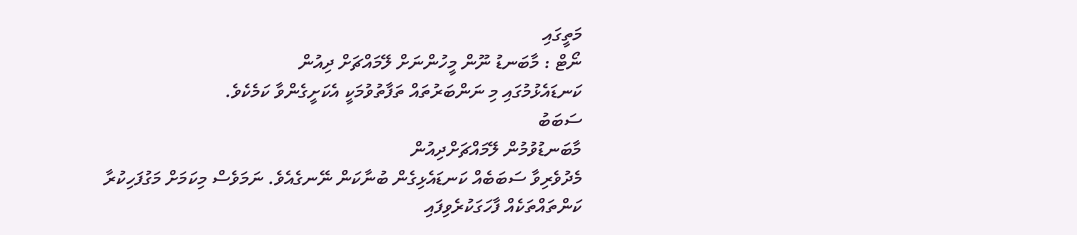މަތީގައި
ނޯޓް : މާބަނޑު ނޫން މީހުންނަށް ލޭމައްޗަށް ދިއުން
ކަނޑައެޅުމުގައި މި ނަންބަރުތައް ތަފާތުވުމަކީ އެކަށީގެންވާ ކަމެކެވެ.
ސަބަބު
މާބަނޑުވުމުން ލޭމައްޗަށްދިއުން
މެދުވެރިވާ ސަބަބެއް ކަނޑައެޅިގެން ބުނާކަން ނޭނގެއެވެ. ނަމަވެސް މިކަމަށް މަގުފަހިކުރާ
ކަންތައްތަކެއް ފާހަގަކުރެވިފައި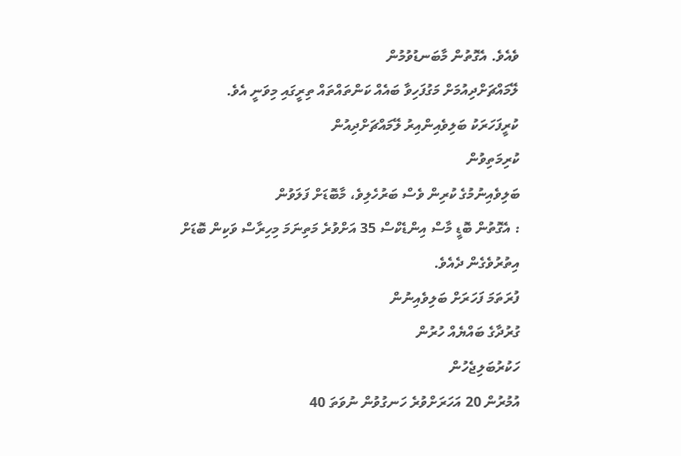ވެއެވެ. އެގޮތުން މާބަނޑުވުމުން
ލޭމައްޗަށްދިއުމަށް މަގުފަހިވާ ބައެއް ކަންތައްތައް ތިރީގައި މިވަނީ އެވެ.
ކުރީފަހަރަކު ބަލިވެއިންއިރު ލޭމައްޗަށްދިއުން
ކުރިމަތިވުން
ބަލިވެއިނުމުގެ ކުރިން ވެސް ބަރުހެލިވެ، މާބޮޑަށް ފަލަވުން
: އެގޮތުން ބޮޑީ މާސް އިންޑެކްސް 35 އަށްވުރެ މަތިނަމަ މިހިރާސް ވަކިން ބޮޑަށް
އިތުރުވެގެން ދެއެވެ.
ފުރަތަމަ ފަހަރަށް ބަލިވެއިނުން
ގުރުދާގެ ބައްޔެއް ހުރުން
ހަކުރުބަލިޖެހުން
އުމުރުން 20 އަހަރަށްވުރެ ހަނގުވުން ނުވަތަ 40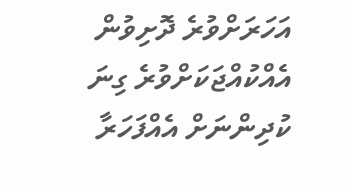އަހަރަށްވުރެ ދޮށިވުން
އެއްކުއްޖަކަށްވުރެ ގިނަ ކުދިންނަށް އެއްފަހަރާ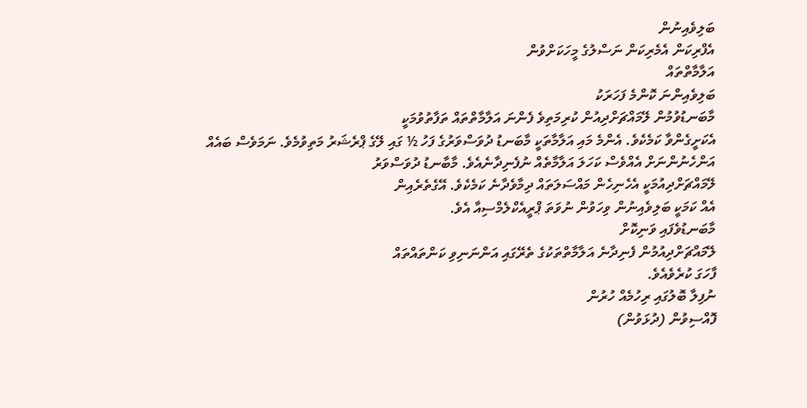ބަލިވެއިނުން
އެފްރިކަން އެމެރިކަން ނަސްލުގެ މީހަކަށްވުން
އަލާމާތްތައް
ބަލިވެއިންނަ ކޮންމެ ފަހަރަކު
މާބަނޑުވުމުން ލޭމައްޗަށްދިއުން ކުރިމަތިވެ ފެންނަ އަލާމާތްތައް ތަފާތުވުމަކީ
އެކަށީގެންވާ ކަމެކެވެ. އެންމެ މައި އަލާމާތަކީ މާބަނޑު ދުވަސްވަރުގެ ފަހު ½ ގައި ލޭގެ ޕްރެޝަރު މަތިވުމެވެ. ނަމަވެސް ބައެއް
އަންހެނުންނަށް އެއްވެސް ކަހަލަ އަލާމާތެއް ނުފެނިދާނެއެވެ. މާބާނޑު ދުވަސްވަރު
ލޭމައްޗަށްދިއުމަކީ އެހެނިހެން މައްސަލަތައް ދިމާވެދާނެ ކަމެކެވެ. އޭގެތެރެއިން
އެއް ކަމަކީ ބަލިވެއިނުން ވިހަވުން ނުވަތަ ޕްރީއެކްލެމްސިއާ އެވެ.
މާބަނޑުވެފައި ވަނިކޮށް
ލޭމައްޗަށްދިއުމުން ފެނިދާނެ އަލާމާތްތަކުގެ ތެރޭގައި އަންނަނިވި ކަންތައްތައް
ފާހަގަ ކުރެވެއެވެ.
ނުފިލާ ބޮލުގައި ރިހުމެއް ހުރުން
ފޮއްސިވުން (ދުޅަވުން)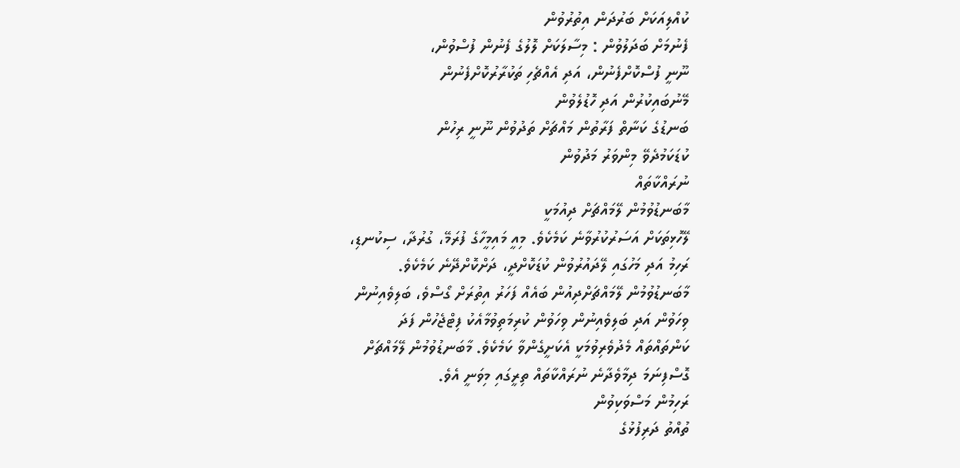ކުއްލިއަކަށް ބަރުދަން އިތުރުވުން
ފެނުމަށް ބަދަލުވުން : މިސާލަކަށް ލޮލުގެ ފެނުން ފުސްވުން،
ނޫނީ ފުސްކޮށްފެނުން، އަދި އެއްޗެހި ތަކުރާރުކޮށްފެނުން
މޭނުބައިކުރުން އަދި ހޮޑުލެވުން
ބަނޑުގެ ކަނާތް ފަރާތުން މައްޗަށް ތަދުވުން ނޫނީ ރިހުން
ކުޑަކަމުދެވޭ މިންވަރު މަދުވުން
ނުރައްކާތައް
މާބަނޑުވުމުން ލޭމައްޗަށް ދިއުމަކީ
ލޭހޮޅިތަކަށް އަސަރުކުރުވާނެ ކަމެކެވެ. މިއީ މައިމީހާގެ ފުރަމޭ، ގުރުދާ، ސިކުނޑި،
ރަހިމު އަދި މަހުގައި ލޭދައުރުވުން ކުޑަކޮށްދީ، ދަށްކޮށްދޭނެ ކަމެކެވެ.
މާބަނޑުވުމުން ލޭމައްޗަށްދިއުން ބައެއް ފަހަރު އިތުރަށް ގޯސްވެ، ބަލިވެއިނުން
ވިހަވުން އަދި ބަލިވެއިނުން ވިހަވުން ކުރިމަތިވުމާއެކު ފިޓްޖެހުން ފަދަ
ކަންތައްތައް މެދުވެރިވުމަކީ އެކަށީގެންވާ ކަމެކެވެ. މާބަނޑުވުމުން ލޭމައްޗަށް
ގޮސްފިނަމަ ދިމާވެދާނެ ނުރައްކާތައް ތިރީގައި މިވަނީ އެވެ.
ރަހިމުން މަސްވަކިވުން
ތުއްތު ދަރިފުޅުގެ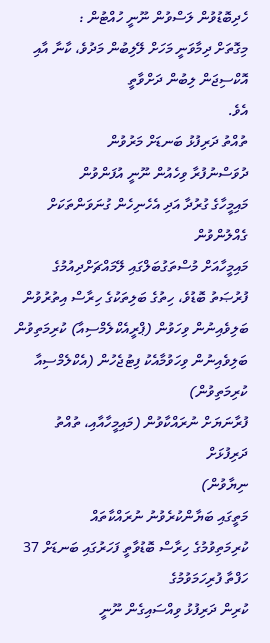ހެދިބޮޑުވުން ލަސްވުން ނޫނީ ހުއްޓުން :
މިގޮތަށް ދިމާވަނީ މަހަށް ލޭލިބުން މަދުވެ، ކާނާ އާއި އޮކްސިޖަން ލިބުން ދަށްވާތީ
އެވެ.
ތުއްތު ދަރިފުޅު ބަނޑަށް މަރުވުން
ދުވަސްނުފުރާ ވިހެއުން ނޫނީ އުފަންވުން
މައިމީހާގެ ގުރުދާ އަދި އެހެނިހެން ގުނަވަންތަކަށް
ގެއްލުންވުން
މައިމީހާއަށް މުސްތަގުބަލްގައި ލޭމައްޗަށްދިއުމުގެ
ފުރުޞަތު ބޮޑުވެ، ހިތުގެ ބަލިތަކުގެ ހިރާސް އިތުރުވުން
ބަލިވެއިނުން ވިހަވުން (ޕްރީއެކްލެމްސިއާ) ކުރިމަތިވުން
ބަލިވެއިނުން ވިހަވުމާއެކު ފިޓުޖެހުން (އެކްލެމްސިއާ
ކުރިމަތިވުން)
ފުރާނަޔަށް ނުރައްކާވުން (މައިމީހާއާއި، ތުއްތު ދަރިފުޅަށް
ނިޔާވުން)
މަތީގައި ބަޔާންކުރެވުނު ނުރައްކާތައް
ކުރިމަތިވުމުގެ ހިރާސް ބޮޑުވާތީ ފަހަރުގައި ބަނޑަށް 37 ހަފްތާ ފުރިހަމަވުމުގެ
ކުރިން ދަރިފުޅު ވިއްސައިގެން ނޫނީ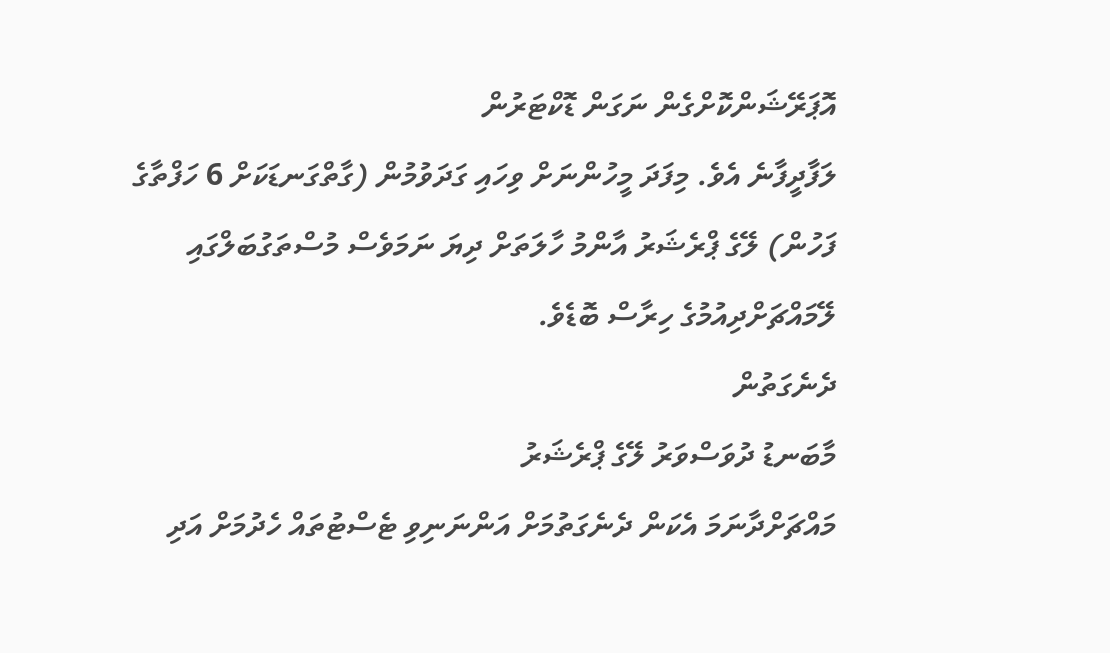އޮޕަރޭޝަންކޮށްގެން ނަގަން ޑޮކްޓަރުން
ލަފާދީފާނެ އެވެ. މިފަދަ މީހުންނަށް ވިހައި ގަދަވުމުން (ގާތްގަނޑަކަށް 6 ހަފްތާގެ
ފަހުން) ލޭގެ ޕްރެޝަރު އާންމު ހާލަތަށް ދިޔަ ނަމަވެސް މުސްތަގުބަލްގައި
ލޭމައްޗަށްދިއުމުގެ ހިރާސް ބޮޑެވެ.
ދެނެގަތުން
މާބަނޑު ދުވަސްވަރު ލޭގެ ޕްރެޝަރު
މައްޗަށްދާނަމަ އެކަން ދެނެގަތުމަށް އަންނަނިވި ޓެސްޓުތައް ހެދުމަށް އަދި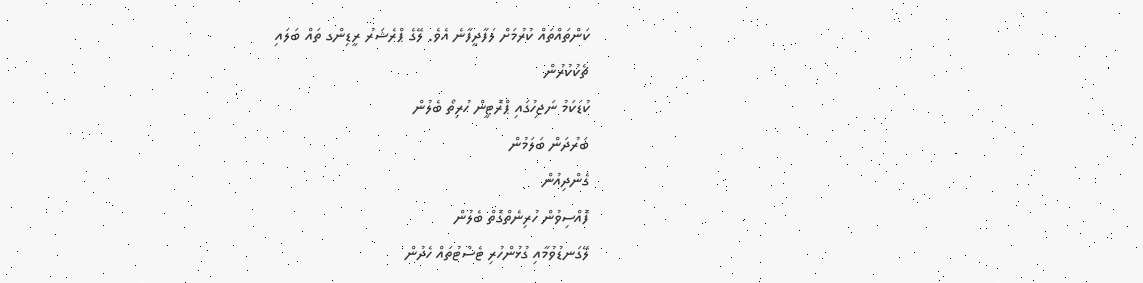ކަންތައްތައް ކުރުމަށް ލަފާދީފާނެ އެވެ. ލޭގެ ޕްރެޝަރު ރީޑިންގ ތައް ބަލައި
ޗެކުކުރުން
ކުޑަކަމު ނަޖިހުގައި ޕްރޮޓީން ހުރިތޯ ބެލުން
ބަރުދަން ބަލަމުން
ގެންދިއުން
ފޮއްސިވުން ހުރިނެތްގޮތް ބެލުން
ލޭގަނޑުވުމާއި ގުޅުންހުރި ޓެސްޓުތައް ހެދުން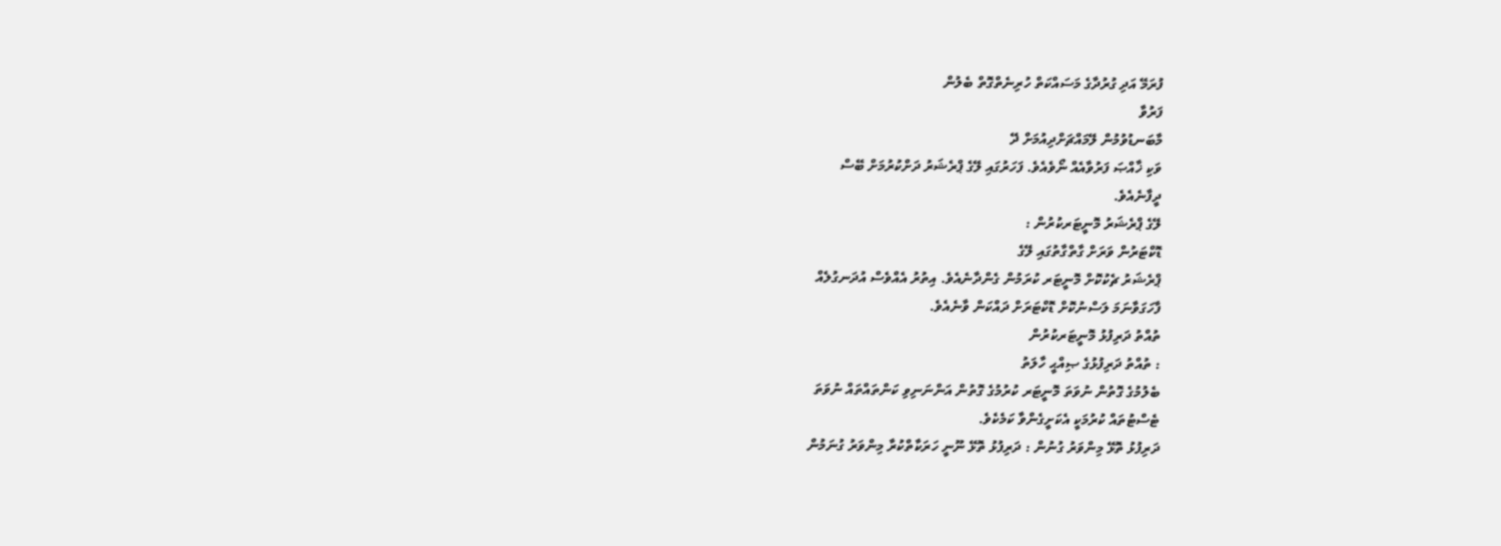ފުރަމޭ އަދި ގުރުދާގެ މަސައްކަތް ހުރިނެތްގޮތް ބެލުން
ފަރުވާ
މާބަނޑުވުމުން ލޭމައްޗަށްދިއުމަށް ދޭ
ވަކި ޚާއްޞަ ފަރުވާއެއް ނޯވެއެވެ. ފަހަރުގައި ލޭގެ ޕްރެޝަރު ދަށްކުރުމަށް ބޭސް
ދީފާނެއެވެ.
ލޭގެ ޕްރެޝަރު މޮނީޓަރކުރުން :
ޑޮކްޓަރުން ވަރަށް ގާތްގާތުގައި ލޭގެ
ޕްރެޝަރު ޗެކުކޮށް މޮނީޓަރ ކުރަމުން ގެންދާނެއެވެ. އިތުރު އެއްވެސް އުދަނގުލެއް
ފާހަގަވާނަމަ ލަސްނުކޮށް ޑޮކްޓަރަށް ދައްކަން ވާނެއެވެ.
ތުއްތު ދަރިފުޅު މޮނީޓަރކުރުން
: ތުއްތު ދަރިފުޅުގެ ޞިއްޙީ ހާލަތު
ބެލުމުގެ ގޮތުން ނުވަތަ މޮނީޓަރ ކުރުމުގެ ގޮތުން އަންނަނިވި ކަންތައްތައް ނުވަތަ
ޓެސްޓުތައް ކުރުމަކީ އެކަށީގެންވާ ކަމެކެވެ.
ދަރިފުޅު ތޮޅޭ މިންވަރު ގުނުން : ދަރިފުޅު ތޮޅޭ ނޫނީ ހަރަކާތްކުރާ މިންވަރު ގުނަމުން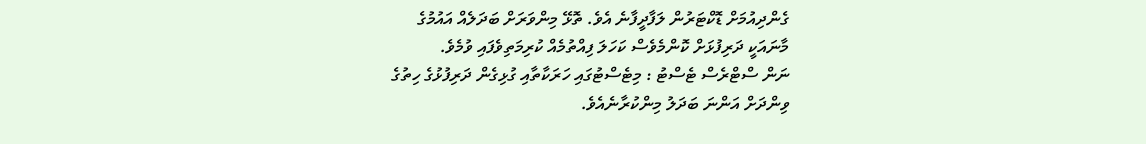ގެންދިއުމަށް ޑޮކްޓަރުން ލަފާދީފާނެ އެވެ. ތޮޅޭ މިންވަރަށް ބަދަލެއް އައުމުގެ
މާނައަކީ ދަރިފުޅަށް ކޮންމެވެސް ކަހަލަ ފިއްތުމެއް ކުރިމަތިވެފައި ވުމެވެ.
ނަން ސްޓްރެސް ޓެސްޓު : މިޓެސްޓުގައި ހަރަކާތާއި ގުޅިގެން ދަރިފުޅުގެ ހިތުގެ
ވިންދަށް އަންނަ ބަދަލު މިންކުރާނެއެވެ.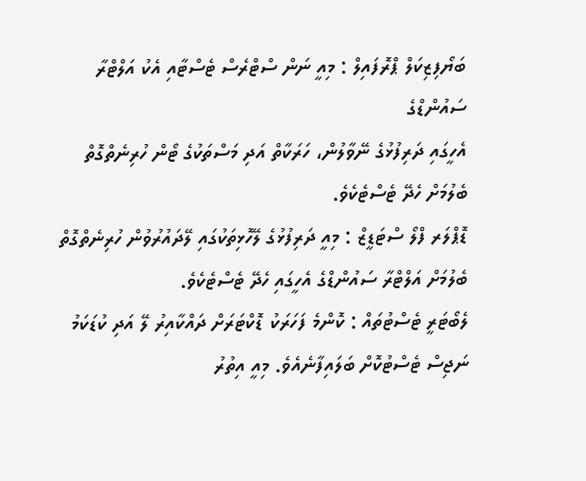ބަޔޯފިޒިކަލް ޕްރޮފައިލް : މިއީ ނަން ސްޓްރެސް ޓެސްޓާއި އެކު އަލްޓްރާ ސައުންޑްގެ
އެހީގައި ދަރިފުޅުގެ ނޭވާލުން، ހަރަކާތް އަދި މަސްތަކުގެ ޓޯން ހުރިނެތްގޮތް
ބެލުމަށް ހެދޭ ޓެސްޓެކެވެ.
ޑޮޕްލަރ ފްލޯ ސްޓަޑީޒް : މިއީ ދަރިފުޅުގެ ލޭހޮޅިތަކުގައި ލޭދައުރުވުން ހުރިނެތްގޮތް
ބެލުމަށް އަލްޓްރާ ސައުންޑްގެ އެހީގައި ހެދޭ ޓެސްޓެކެވެ.
ލެބޯޓަރީ ޓެސްޓުތައް : ކޮންމެ ފަހަރަކު ޑޮކްޓަރަށް ދައްކާއިރު ލޭ އަދި ކުޑަކަމު
ނަޖިސް ޓެސްޓުކޮށް ބަލައިފާނެއެވެ. މިއީ އިތުރު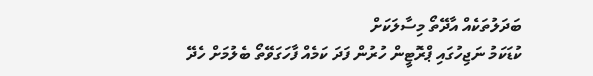ބަދަލުތަކެއް އާދޭތޯ މިސާލަކަށް
ކުޑަކަމު ނަޖިހުގައި ޕްރޮޓީން ހުރުން ފަދަ ކަމެއް ފާހަގަވޭތޯ ބެލުމަށް ހެދޭ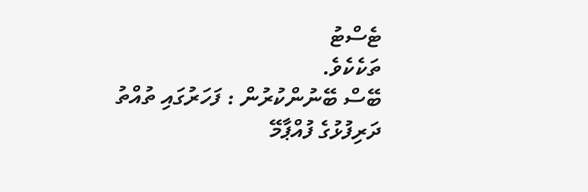ޓެސްޓު
ތަކެކެވެ.
ބޭސް ބޭނުންކުރުން : ފަހަރުގައި ތުއްތު ދަރިފުޅުގެ ފުއްޕާމޭ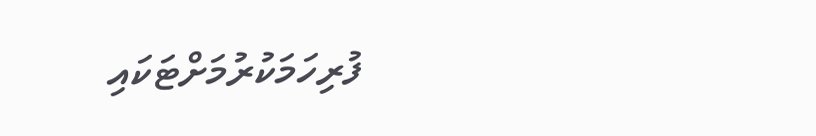ފުރިހަމަކުރުމަށްޓަކައި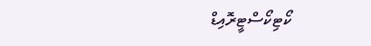ކޯޓިކޯސްޓީރޮއިޑް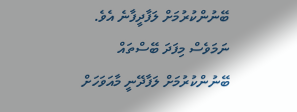ބޭނުންކުރުމަށް ލަފާދީފާނެ އެވެ.
ނަމަވެސް މިފަދަ ބޭސްތައް ބޭނުންކުރުމަށް ލަފާދޭނީ މާއަވަހަށް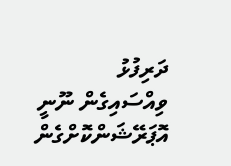ދަރިފުޅު
ވިއްސައިގެން ނޫނީ އޮޕަރޭޝަންކޮށްގެން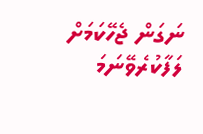ނަގަން ޖެހޭކަމަށް ލަފާކުރެވޭނަމަ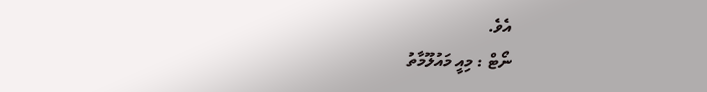އެވެ.
ނޯޓް : މިއީ މައުލޫމާތު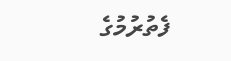ފެތުރުމުގެ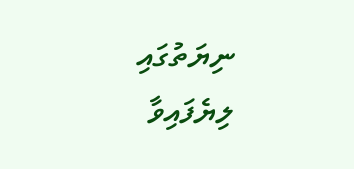ނިޔަތުގައި
ލިޔެފައިވާ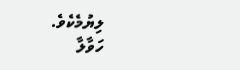ލިޔުމެކެވެ.
ހަވާލާ